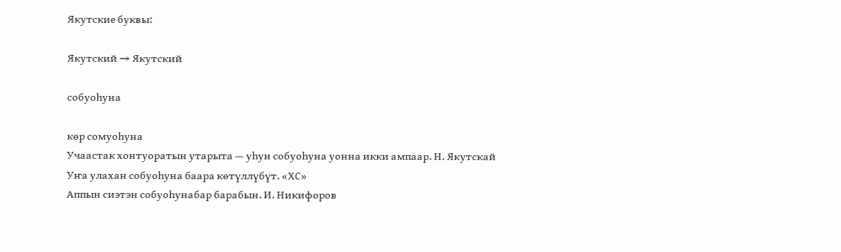Якутские буквы:

Якутский → Якутский

собуоһуна

көр сомуоһуна
Учаастак хонтуоратын утарыта — уһун собуоһуна уонна икки ампаар. Н. Якутскай
Уҥа улахан собуоһуна баара көтүллүбүт. «ХС»
Аппын сиэтэн собуоһунабар барабын. И. Никифоров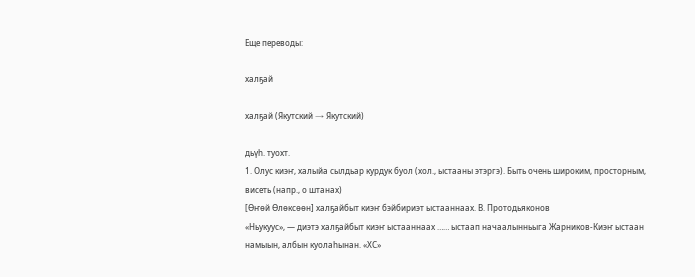Еще переводы:

халҕай

халҕай (Якутский → Якутский)

дьүһ. туохт.
1. Олус киэҥ, халыйа сылдьар курдук буол (хол., ыстааны этэргэ). Быть очень широким, просторным, висеть (напр., о штанах)
[Өҥөй Өлөксөөн] халҕайбыт киэҥ бэйбириэт ыстааннаах. В. Протодьяконов
«Ньукуус», — диэтэ халҕайбыт киэҥ ыстааннаах …… ыстаап начаалынньыга Жарников-Киэҥ ыстаан намыын, албын куолаһынан. «ХС»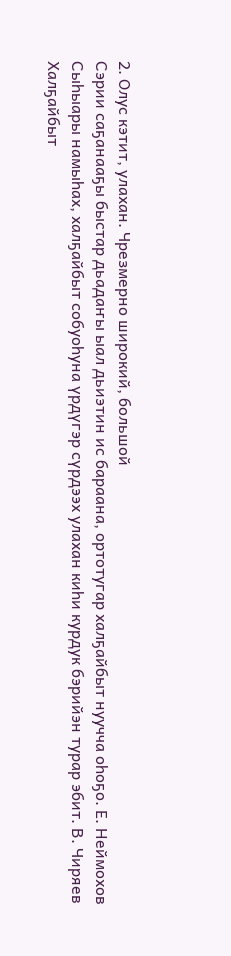2. Олус кэтит, улахан. Чрезмерно широкий, большой
Сэрии саҕанааҕы быстар дьадаҥы ыал дьиэтин ис бараана, ортотугар халҕайбыт нуучча оһоҕо. Е. Неймохов
Сыһыары намыһах, халҕайбыт собуоһуна үрдүгэр сүрдээх улахан киһи курдук бэрийэн турар эбит. В. Чиряев
Халҕайбыт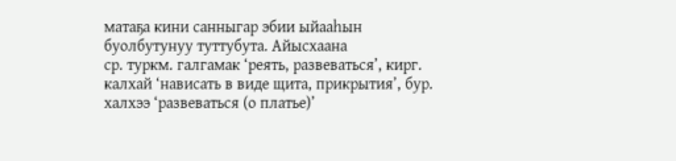матаҕа кини санныгар эбии ыйааһын буолбутунуу туттубута. Айысхаана
ср. туркм. галгамак ‘реять, развеваться’, кирг. калхай ‘нависать в виде щита, прикрытия’, бур. халхээ ‘развеваться (о платье)’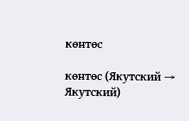көнтөс

көнтөс (Якутский → Якутский)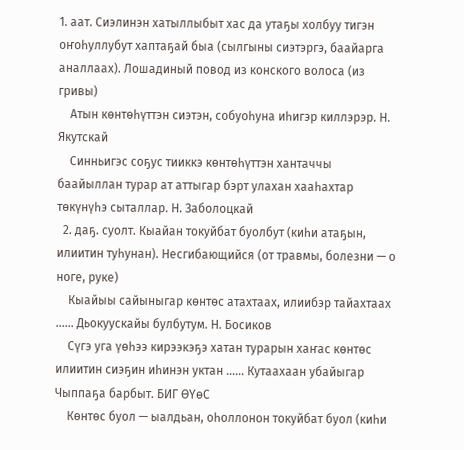1. аат. Сиэлинэн хатыллыбыт хас да утаҕы холбуу тигэн оҥоһуллубут хаптаҕай быа (сылгыны сиэтэргэ, баайарга аналлаах). Лошадиный повод из конского волоса (из гривы)
    Атын көнтөһүттэн сиэтэн, собуоһуна иһигэр киллэрэр. Н. Якутскай
    Синньигэс соҕус тииккэ көнтөһүттэн хантаччы баайыллан турар ат аттыгар бэрт улахан хааһахтар төкүнүһэ сыталлар. Н. Заболоцкай
  2. даҕ. суолт. Кыайан токуйбат буолбут (киһи атаҕын, илиитин туһунан). Несгибающийся (от травмы, болезни — о ноге, руке)
    Кыайыы сайыныгар көнтөс атахтаах, илиибэр тайахтаах …… Дьокуускайы булбутум. Н. Босиков
    Сүгэ уга үөһээ кирээкэҕэ хатан турарын хаҥас көнтөс илиитин сиэҕин иһинэн уктан …… Кутаахаан убайыгар Чыппаҕа барбыт. БИГ ӨҮөС
    Көнтөс буол — ыалдьан, оһоллонон токуйбат буол (киһи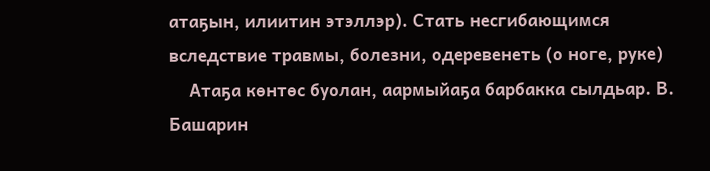атаҕын, илиитин этэллэр). Стать несгибающимся вследствие травмы, болезни, одеревенеть (о ноге, руке)
    Атаҕа көнтөс буолан, аармыйаҕа барбакка сылдьар. В. Башарин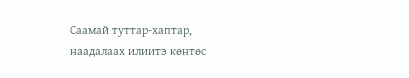Саамай туттар-хаптар, наадалаах илиитэ көнтөс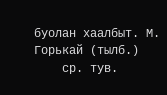буолан хаалбыт. М. Горькай (тылб.)
    ср. тув.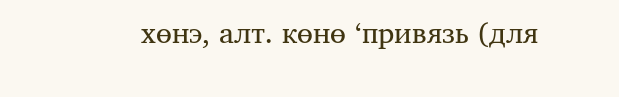хөнэ, алт. көнө ‘привязь (для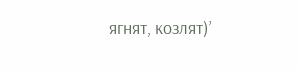ягнят, козлят)’